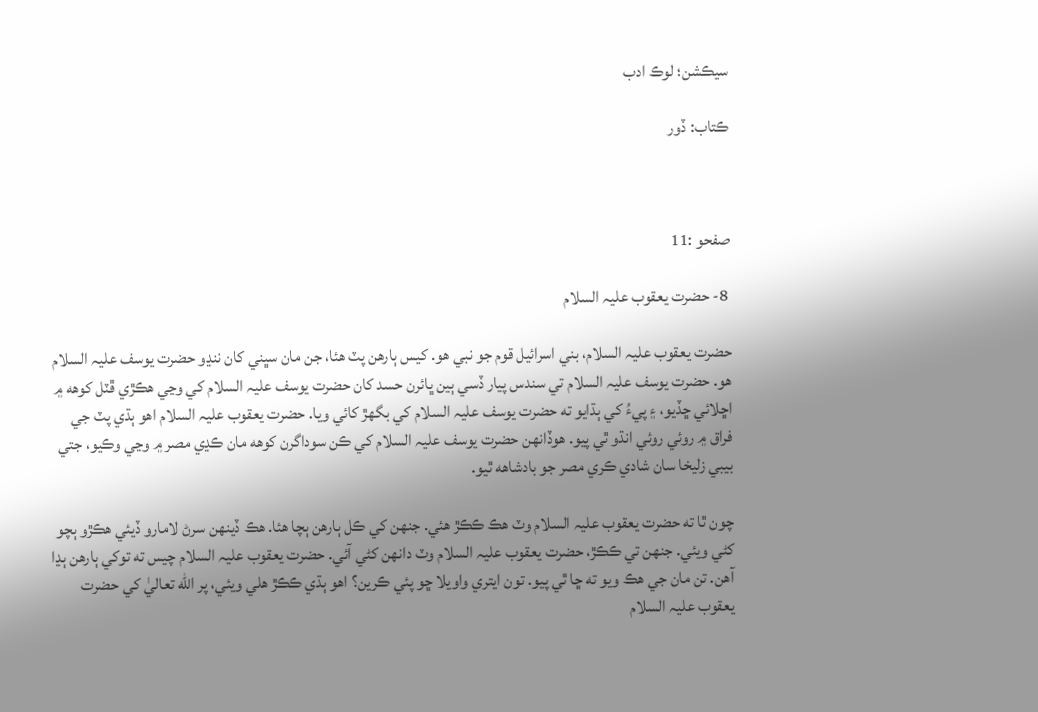سيڪشن؛ لوڪ ادب

ڪتاب: ڏور



صفحو :11

 8- حضرت يعقوب عليہ السلام

حضرت يعقوب عليہ السلام، بني اسرائيل قوم جو نبي هو. کيس ٻارهن پٽ هئا، جن مان سڀني کان ننڍو حضرت يوسف عليہ السلام هو. حضرت يوسف عليہ السلام تي سندس پيار ڏسي ٻين ڀائرن حسد کان حضرت يوسف عليہ السلام کي وڃي هڪڙي ڦٽل کوهه ۾ اڇلائي ڇڏيو، ۽ پيءُ کي ٻڌايو ته حضرت يوسف عليہ السلام کي بگهڙ کائي ويا. حضرت يعقوب عليہ السلام اهو ٻڌي پٽ جي فراق ۾ روئي روئي انڌو ٿي پيو. هوڏانهن حضرت يوسف عليہ السلام کي ڪن سوداگرن کوهه مان ڪڍي مصر ۾ وڃي وڪيو، جتي بيبي زليخا سان شادي ڪري مصر جو بادشاهه ٿيو.

چون ٿا ته حضرت يعقوب عليہ السلام وٽ هڪ ڪڪڙ هئي. جنهن کي ڪل ٻارهن ٻچا هئا. هڪ ڏينهن سرڻ لامارو ڏيئي هڪڙو ٻچو کڻي ويئي. جنهن تي ڪڪڙ، حضرت يعقوب عليہ السلام وٽ دانهن کڻي آئي. حضرت يعقوب عليہ السلام چيس ته توکي ٻارهن ٻڍا آهن. تن مان جي هڪ ويو ته ڇا ٿي پيو. تون ايتري واويلا ڇو پئي ڪرين؟ اهو ٻڌي ڪڪڙ هلي ويئي، پر الله تعاليٰ کي حضرت يعقوب عليہ السلام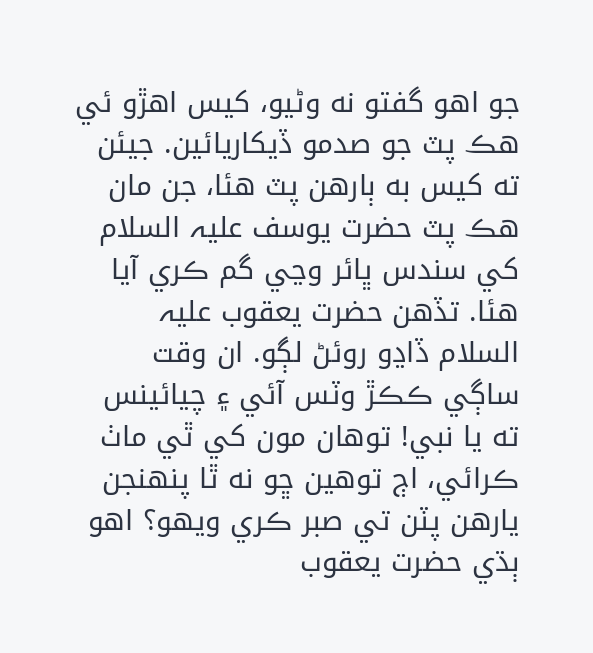جو اهو گفتو نه وڻيو، کيس اهڙو ئي هڪ پٽ جو صدمو ڏيکاريائين. جيئن ته کيس به ٻارهن پٽ هئا، جن مان هڪ پٽ حضرت يوسف عليہ السلام کي سندس ڀائر وڃي گم ڪري آيا هئا. تڏهن حضرت يعقوب عليہ السلام ڏاڍو روئڻ لڳو. ان وقت ساڳي ڪڪڙ وٽس آئي ۽ چيائينس ته يا نبي! توهان مون کي ٿي ماٺ ڪرائي، اڄ توهين ڇو نه ٿا پنهنجن يارهن پٽن تي صبر ڪري ويهو؟ اهو ٻڌي حضرت يعقوب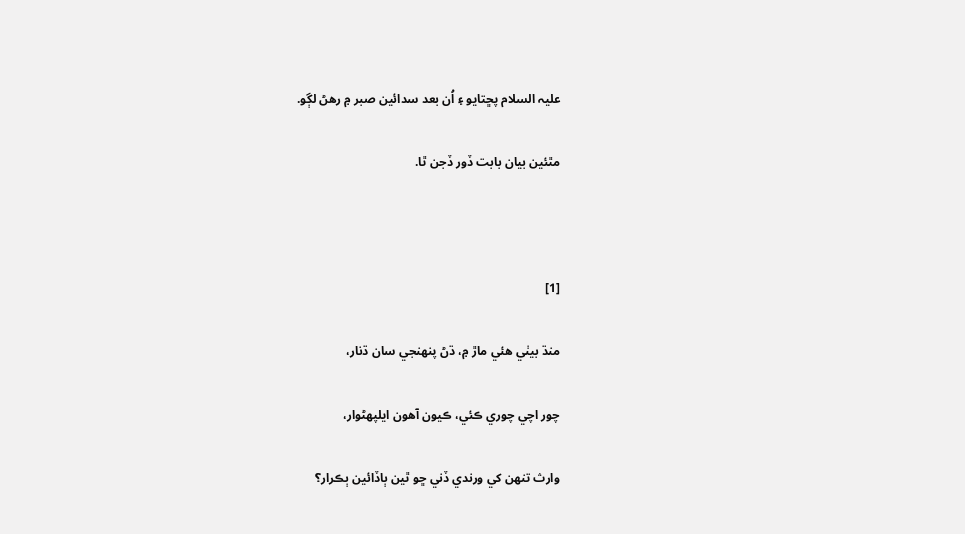عليہ السلام پڇتايو ۽ اُن بعد سدائين صبر ۾ رهڻ لڳو.

مٿئين بيان بابت ڏور ڏجن ٿا.



[1]

منڌ بيٺي هئي ماڙ ۾، ڌڻ پنهنجي سان ڌنار،

چور اچي چوري ڪئي، ڪيون آهون ايلپهڻوار،

وارث تنهن کي ورندي ڏني ڇو ٿين ٻاڏائين ٻڪرار؟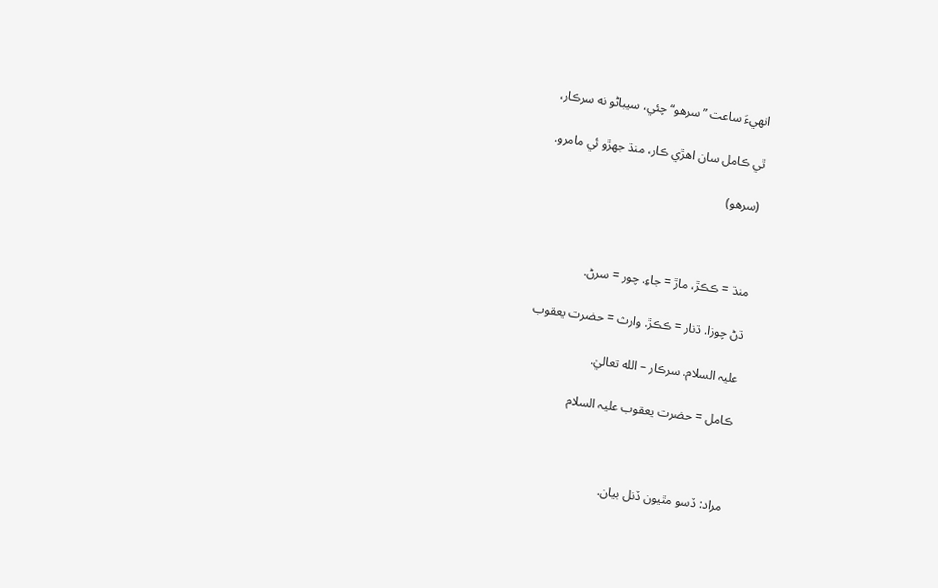انهيءَ ساعت ”سرهو“ چئي، سيباڻو نه سرڪار،

ٿي ڪامل سان اهڙي ڪار، منڌ جهڙو ئي مامرو.

(سرهو)



منڌ = ڪڪڙ، ماڙ = جاءِ. چور = سرڻ.

ڌڻ چوزا. ڌنار = ڪڪڙ. وارث = حضرت يعقوب

عليہ السلام. سرڪار – الله تعاليٰ.

ڪامل = حضرت يعقوب عليہ السلام



مراد: ڏسو مٿيون ڏنل بيان.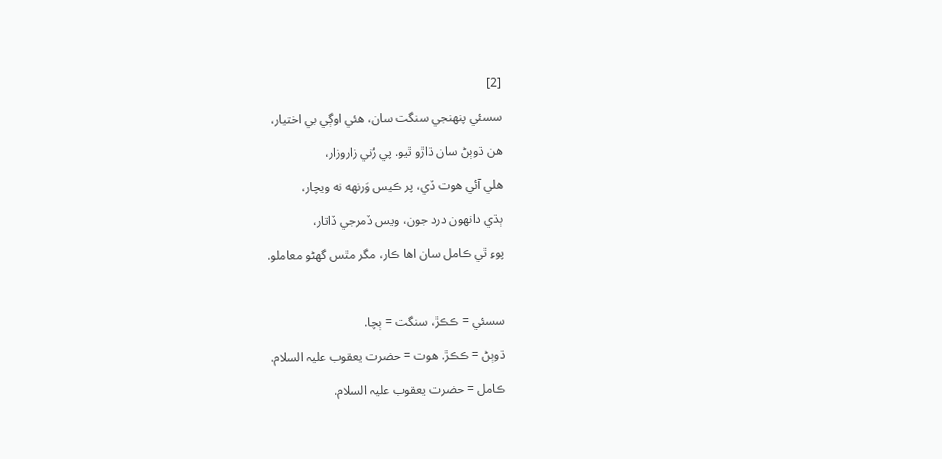[2]

سسئي پنهنجي سنگت سان، هئي اوڳي بي اختيار،

هن ڌوٻڻ سان ڌاڙو ٿيو. پي رُني زاروزار،

هلي آئي هوت ڏي، پر ڪيس وَرنهه نه ويچار،

ٻڌي دانهون درد جون، ويس ڏمرجي ڏاتار،

پوءِ ٿي ڪامل سان اها ڪار، مگر مٿس گهڻو معاملو.



سسئي = ڪڪڙ، سنگت = ٻچا.

ڌوٻڻ = ڪڪڙ. هوت = حضرت يعقوب عليہ السلام.

ڪامل = حضرت يعقوب عليہ السلام.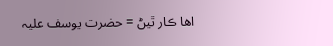اها ڪار ٿيڻ = حضرت يوسف عليہ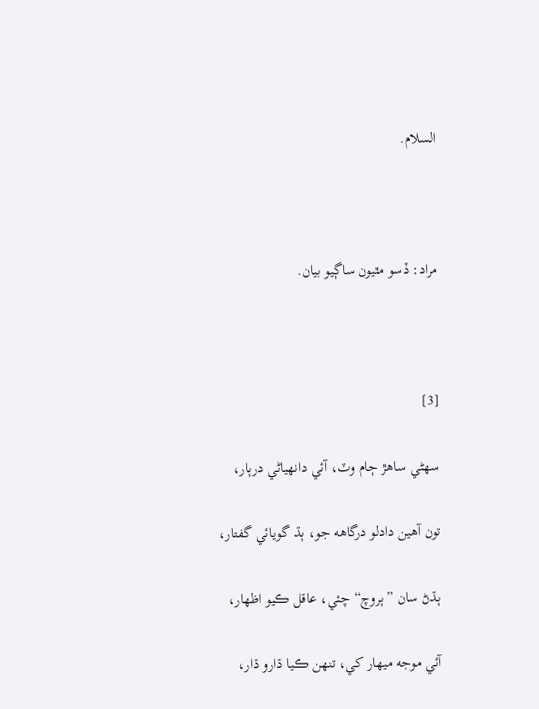السلام.



مراد: ڏسو مٿيون ساڳيو بيان.



[3]

سهڻي ساهڙ ڄام وٽ، آئي دانهياڻي درٻار،

تون آهين دادلو درگاهه جو، ٻڌ گويائي گفتار،

ٻڌڻ سان ”ٻروچ“ چئي، عاقل ڪيو اظهار،

آئي موجه ميهار کي، تنهن ڪيا ڌارو ڌار،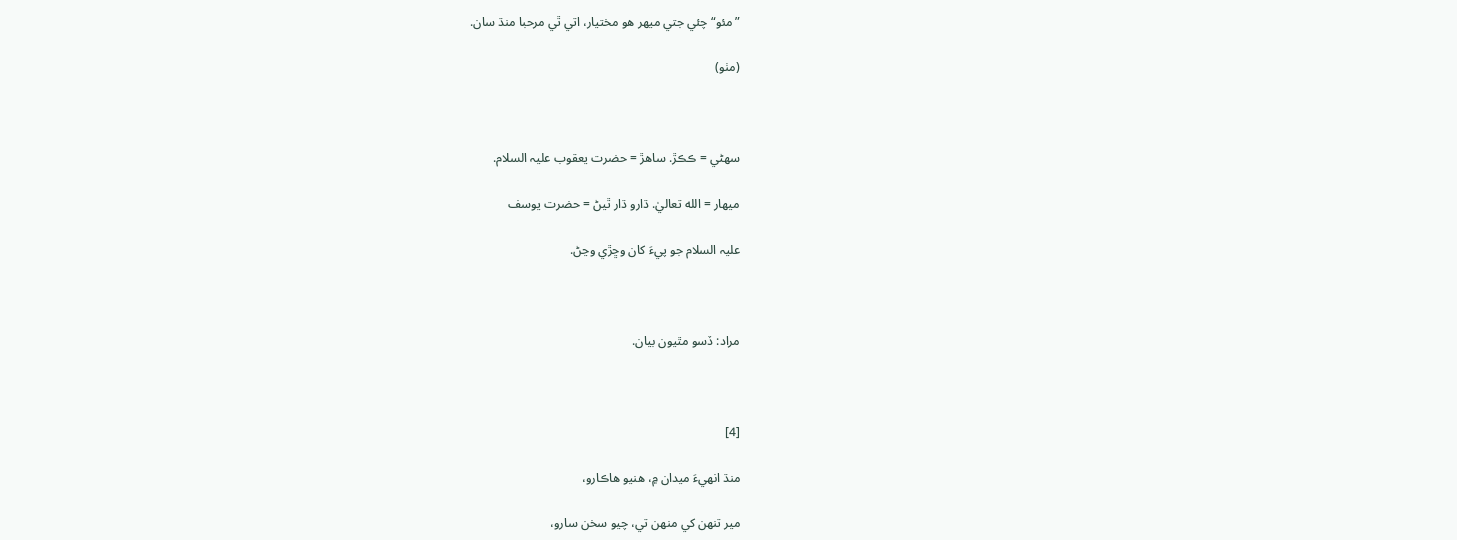”مئو“ چئي جتي ميهر هو مختيار، اتي ٿي مرحبا منڌ سان.

(مٺو)



سهڻي = ڪڪڙ. ساهڙ = حضرت يعقوب عليہ السلام.

ميهار = الله تعاليٰ. ڌارو ڌار ٿيڻ = حضرت يوسف

عليہ السلام جو پيءَ کان وڇڙي وڃڻ.



مراد: ڏسو مٿيون بيان.



[4]

منڌ انهيءَ ميدان ۾، هنيو هاڪارو،

مير تنهن کي منهن تي، چيو سخن سارو،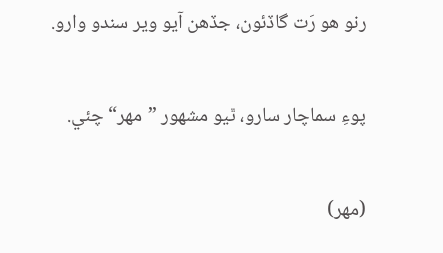رنو هو رَت گاڏئون، جڏهن آيو وير سندو وارو.

پوءِ سماچار سارو، ٿيو مشهور ”مهر“ چئي.

(مهر)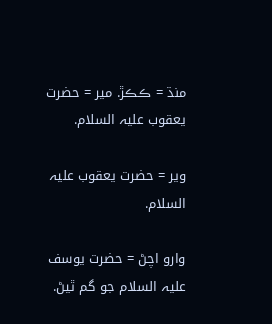منڌ = ڪڪڙ. مير = حضرت يعقوب عليہ السلام.

وير = حضرت يعقوب عليہ السلام.

وارو اچڻ = حضرت يوسف عليہ السلام جو گم ٿيڻ.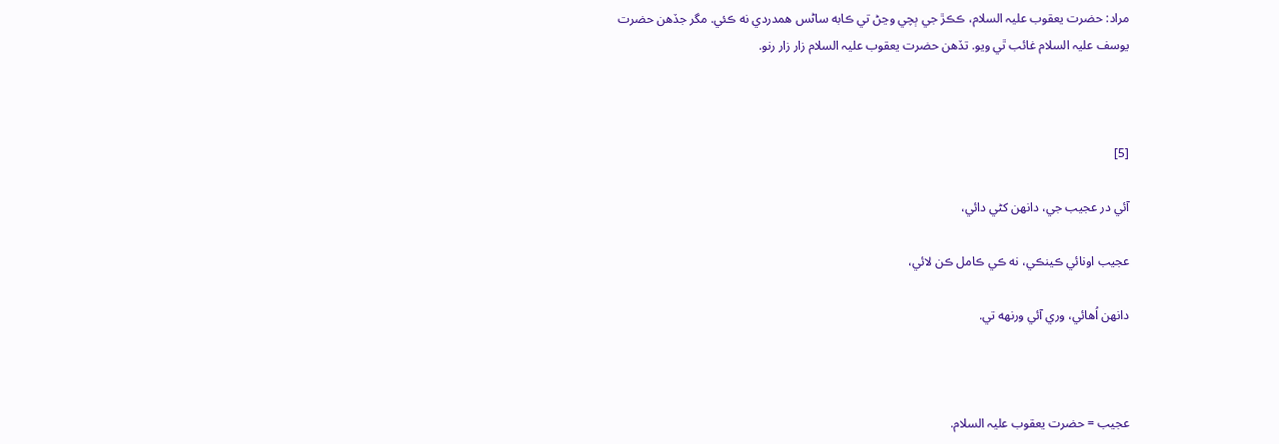مراد: حضرت يعقوب عليہ السلام، ڪڪڙ جي ٻچي وڃڻ تي ڪابه ساڻس همدردي نه ڪئي. مگر جڏهن حضرت يوسف عليہ السلام غائب ٿي ويو. تڏهن حضرت يعقوب عليہ السلام زار زار رنو.



[5]

آئي در عجيب جي، دانهن کڻي دائي،

عجيب اونائي ڪينڪي، نه ڪي ڪامل ڪن لائي،

دانهن اُهائي، وري آئي ورنهه تي.



عجيب = حضرت يعقوب عليہ السلام.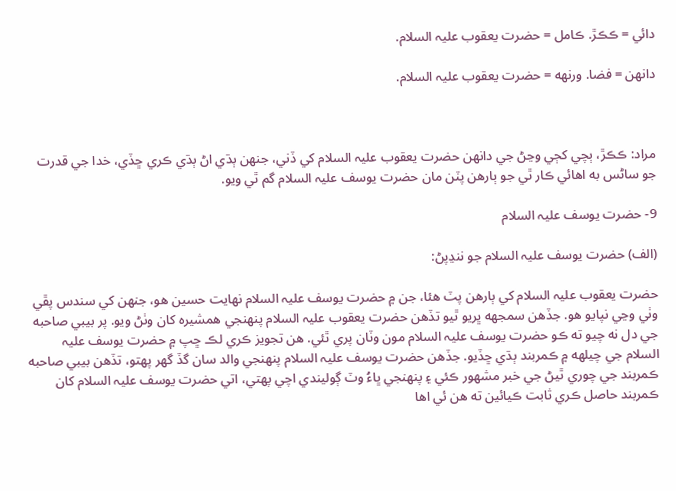دائي = ڪڪڙ. ڪامل = حضرت يعقوب عليہ السلام.

دانهن = فضا. ورنهه = حضرت يعقوب عليہ السلام.



مراد: ڪڪڙ، ٻچي کڄي وڃڻ جي دانهن حضرت يعقوب عليہ السلام کي ڏني، جنهن ٻڌي اڻ ٻڌي ڪري ڇڏي، خدا جي قدرت جو ساڻس به اهائي ڪار ٿي جو ٻارهن پٽن مان حضرت يوسف عليہ السلام گم ٿي ويو.

9- حضرت يوسف عليہ السلام

(الف) حضرت يوسف عليہ السلام جو ننڍپڻ:

حضرت يعقوب عليہ السلام کي ٻارهن پٽ هئا، جن ۾ حضرت يوسف عليہ السلام نهايت حسين هو، جنهن کي سندس پڦي وٺي وڃي نپايو هو. جڏهن سمجهه ڀريو ٿيو تڏهن حضرت يعقوب عليہ السلام پنهنجي همشيره کان وٺڻ ويو. پر بيبي صاحبه جي دل نه چيو ته ڪو حضرت يوسف عليہ السلام مون وٽان پري ٿئي. هن تجويز ڪري لڪ ڇپ ۾ حضرت يوسف عليہ السلام جي چيلهه ۾ ڪمربند ٻڌي ڇڏيو. جڏهن حضرت يوسف عليہ السلام پنهنجي والد سان گڏ گهر پهتو، تڏهن بيبي صاحبه ڪمربند جي چوري ٿيڻ جي خبر مشهور ڪئي ۽ پنهنجي ڀاءُ وٽ ڳوليندي اچي پهتي، اتي حضرت يوسف عليہ السلام کان ڪمربند حاصل ڪري ثابت ڪيائين ته هن ئي اها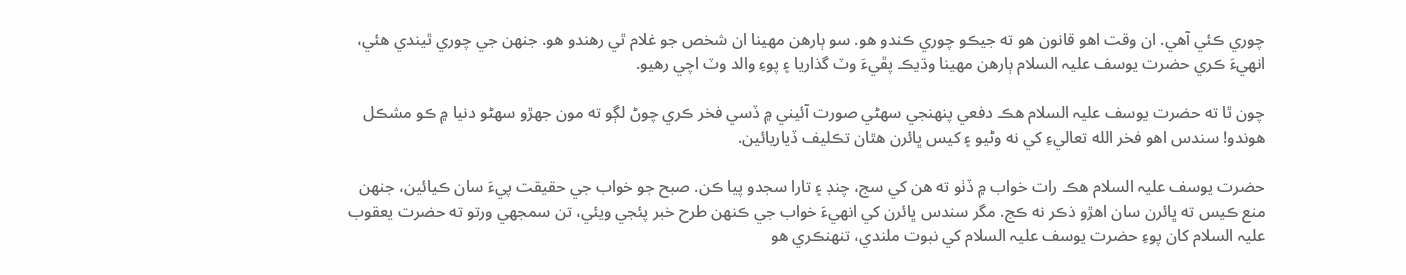چوري ڪئي آهي. ان وقت اهو قانون هو ته جيڪو چوري ڪندو هو. سو ٻارهن مهينا ان شخص جو غلام ٿي رهندو هو. جنهن جي چوري ٿيندي هئي، انهيءَ ڪري حضرت يوسف عليہ السلام ٻارهن مهينا وڌيڪ پڦيءَ وٽ گذاريا ۽ پوءِ والد وٽ اچي رهيو.

چون ٿا ته حضرت يوسف عليہ السلام هڪ دفعي پنهنجي سهڻي صورت آئيني ۾ ڏسي فخر ڪري چوڻ لڳو ته مون جهڙو سهڻو دنيا ۾ ڪو مشڪل هوندو! سندس اهو فخر الله تعاليءِ کي نه وڻيو ۽ کيس ڀائرن هٿان تڪليف ڏياريائين.

حضرت يوسف عليہ السلام هڪ رات خواب ۾ ڏٺو ته هن کي سج، چنڊ ۽ تارا سجدو پيا ڪن. صبح جو خواب جي حقيقت پيءَ سان ڪيائين، جنهن منع ڪيس ته ڀائرن سان اهڙو ذڪر نه ڪج. مگر سندس ڀائرن کي انهيءَ خواب جي ڪنهن طرح خبر پئجي ويئي، تن سمجهي ورتو ته حضرت يعقوب عليہ السلام کان پوءِ حضرت يوسف عليہ السلام کي نبوت ملندي، تنهنڪري هو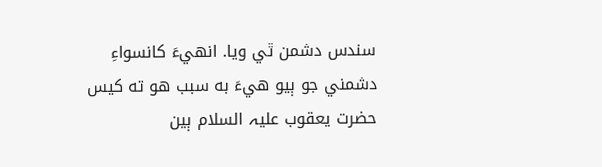سندس دشمن ٿي ويا. انهيءَ کانسواءِ دشمني جو ٻيو هيءَ به سبب هو ته کيس حضرت يعقوب عليہ السلام ٻين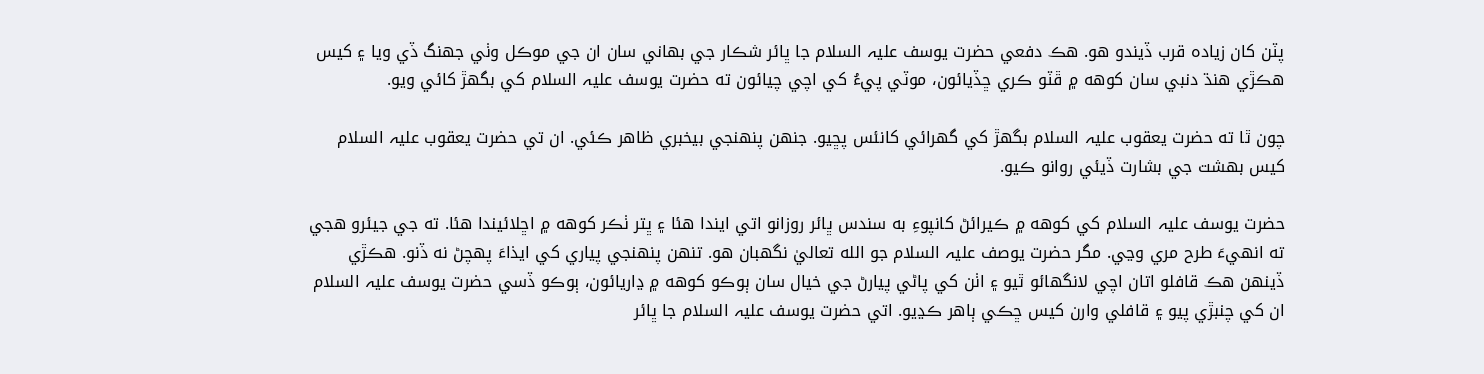پٽن کان زياده قرب ڏيندو هو. هڪ دفعي حضرت يوسف عليہ السلام جا ڀائر شڪار جي بهاني سان ان جي موڪل وٺي جهنگ ڏي ويا ۽ کيس هڪڙي هنڌ دنبي سان کوهه ۾ ڦٽو ڪري ڇڏيائون، موٽي پيءُ کي اچي چيائون ته حضرت يوسف عليہ السلام کي بگهڙ کائي ويو.

چون ٿا ته حضرت يعقوب عليہ السلام بگهڙ کي گهرائي کانئس پڇيو. جنهن پنهنجي بيخبري ظاهر ڪئي. ان تي حضرت يعقوب عليہ السلام کيس بهشت جي بشارت ڏيئي روانو ڪيو.

حضرت يوسف عليہ السلام کي کوهه ۾ ڪيرائڻ کانپوءِ به سندس ڀائر روزانو اتي ايندا هئا ۽ ڀتر ٺڪر کوهه ۾ اڇلائيندا هئا. ته جي جيئرو هجي ته انهيءَ طرح مري وڃي. مگر حضرت يوصف عليہ السلام جو الله تعاليٰ نگهبان هو. تنهن پنهنجي پياري کي ايذاءَ پهچڻ نه ڏنو. هڪڙي ڏينهن هڪ قافلو اتان اچي لانگهائو ٿيو ۽ اٺن کي پاڻي پيارڻ جي خيال سان ٻوڪو کوهه ۾ ڍاريائون، ٻوڪو ڏسي حضرت يوسف عليہ السلام ان کي چنبڙي پيو ۽ قافلي وارن کيس ڇڪي ٻاهر ڪڍيو. اتي حضرت يوسف عليہ السلام جا ڀائر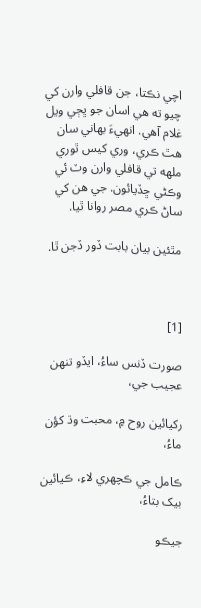اچي نڪتا، جن قافلي وارن کي چيو ته هي اسان جو ڀڄي ويل غلام آهي. انهيءَ بهاني سان هٿ ڪري، وري کيس ٿوري ملهه تي قافلي وارن وٽ ئي وڪڻي ڇڏيائون. جي هن کي ساڻ ڪري مصر روانا ٿيا.

مٿئين بيان بابت ڏور ڏجن ٿا.



[1]

صورت ڏنس ساءُ، ايڏو تنهن عجيب جي،

رکيائين روح ۾، محبت وڌ کؤن ماءُ،

ڪامل جي ڪچهري لاءِ، ڪيائين بيک بتاءُ،

جيڪو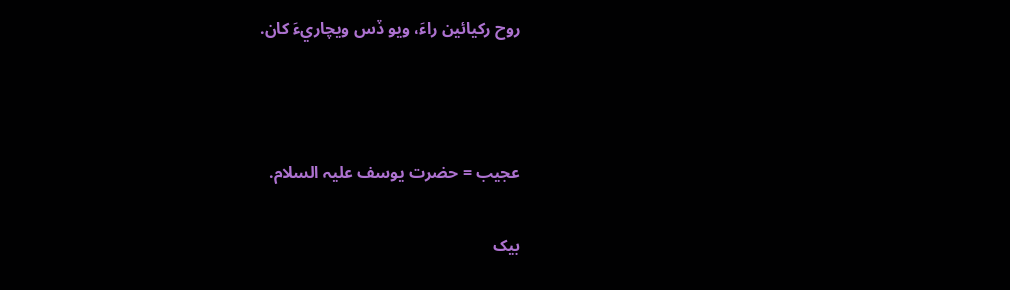روح رکيائين راءَ، ويو ڏس ويچاريءَ کان.



عجيب = حضرت يوسف عليہ السلام.

بيک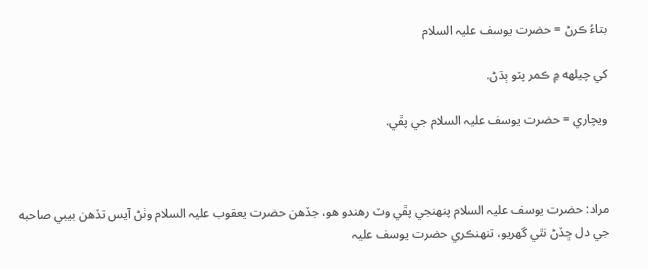بتاءُ ڪرڻ = حضرت يوسف عليہ السلام

کي چيلهه ۾ ڪمر پٽو ٻڌڻ.

ويچاري = حضرت يوسف عليہ السلام جي پڦي.



مراد: حضرت يوسف عليہ السلام پنهنجي پڦي وٽ رهندو هو، جڏهن حضرت يعقوب عليہ السلام وٺڻ آيس تڏهن بيبي صاحبه جي دل ڇڏڻ نٿي گهريو، تنهنڪري حضرت يوسف عليہ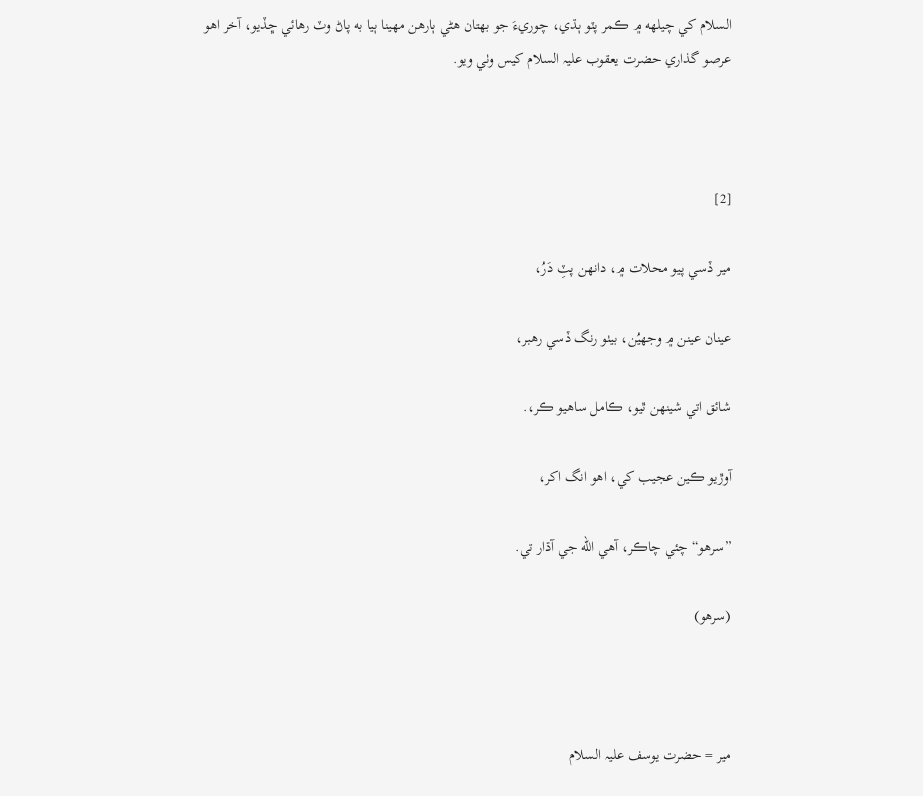السلام کي چيلهه ۾ ڪمر پٽو ٻڌي، چوريءَ جو بهتان هڻي ٻارهن مهينا ٻيا به پاڻ وٽ رهائي ڇڏيو، آخر اهو عرصو گذاري حضرت يعقوب عليہ السلام کيس وٺي ويو.



[2]

مير ڏسي پيو محلات ۾، دانهن پٽِ دَرُ،

عينان عينن ۾ وجهيُن، بيٺو رنگ ڏسي رهبر،

شائق اتي شينهن ٿيو، ڪامل ساهيو ڪر،.

آوڙيو ڪين عجيب کي، اهو انگ اکر،

”سرهو“ چئي چاڪر، آهي الله جي آڌار تي.

(سرهو)



مير = حضرت يوسف عليہ السلام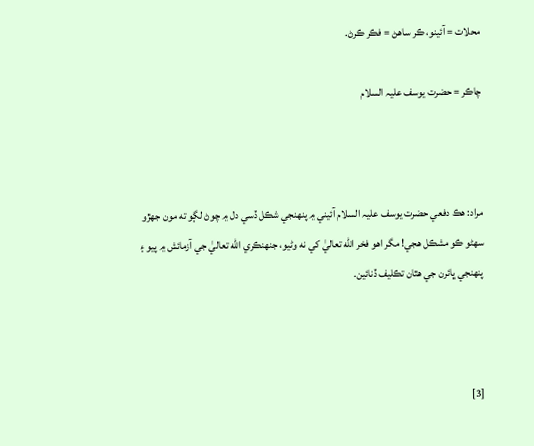محلات = آئينو، ڪر ساهڻ = فڪر ڪرڻ.

چاڪر = حضرت يوسف عليہ السلام



مراد: هڪ دفعي حضرت يوسف عليہ السلام آئيني ۾ پنهنجي شڪل ڏسي دل ۾ چوڻ لڳو ته مون جهڙو سهڻو ڪو مشڪل هجي! مگر اهو فخر الله تعاليٰ کي نه وڻيو، جنهنڪري الله تعاليٰ جي آزمائش ۾ پيو ۽ پنهنجي ڀائرن جي هٿان تڪليف ڏنائين.



[3]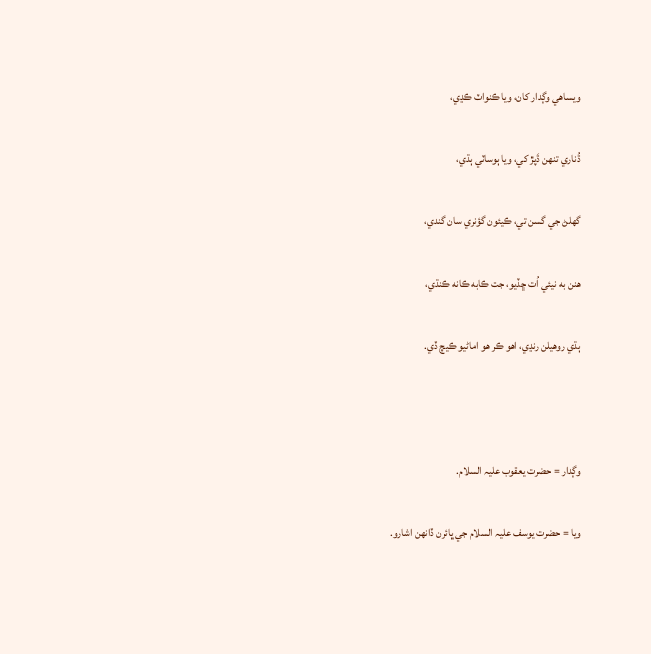ويساهي وڳدار کان، ويا ڪنواٽ ڪڍي،

ڌُناري تنهن ڌَپڙ کي، ويا ٻوساٽي ٻڌي،

گهلڻ جي گسن تي، ڪيئون گؤنري سان گندي،

هنن به نيئي اُت ڇڏيو، جت ڪابه ڪانه ڪنڌي،

ٻڌي روهيلن رنڍي، اهو ڪر هو اماڻيو ڪيچ ڏي.



وڳدار = حضرت يعقوب عليہ السلام.

ويا = حضرت يوسف عليہ السلام جي ڀائرن ڏانهن اشارو.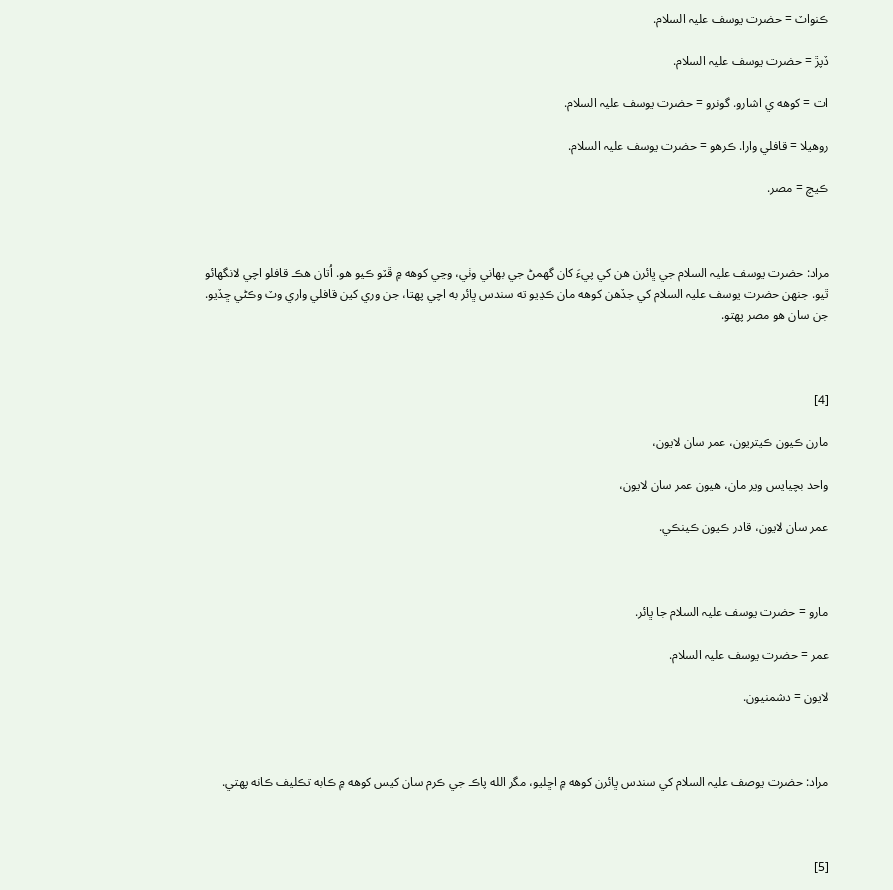ڪنواٽ = حضرت يوسف عليہ السلام.

ڏپڙ = حضرت يوسف عليہ السلام.

ات = کوهه ي اشارو. گونرو = حضرت يوسف عليہ السلام.

روهيلا = قافلي وارا. ڪرهو = حضرت يوسف عليہ السلام.

ڪيچ = مصر.



مراد: حضرت يوسف عليہ السلام جي ڀائرن هن کي پيءَ کان گهمڻ جي بهاني وٺي، وڃي کوهه ۾ ڦٽو ڪيو هو. اُتان هڪ قافلو اچي لانگهائو ٿيو. جنهن حضرت يوسف عليہ السلام کي جڏهن کوهه مان ڪڍيو ته سندس ڀائر به اچي پهتا، جن وري کين قافلي واري وٽ وڪڻي ڇڏيو. جن سان هو مصر پهتو.



[4]

مارن ڪيون ڪيتريون، عمر سان لايون،

واحد بچيايس وير مان، هيون عمر سان لايون،

عمر سان لايون، قادر ڪيون ڪينڪي.



مارو = حضرت يوسف عليہ السلام جا ڀائر.

عمر = حضرت يوسف عليہ السلام.

لايون = دشمنيون.



مراد: حضرت يوصف عليہ السلام کي سندس ڀائرن کوهه ۾ اڇليو، مگر الله پاڪ جي ڪرم سان کيس کوهه ۾ ڪابه تڪليف ڪانه پهتي.



[5]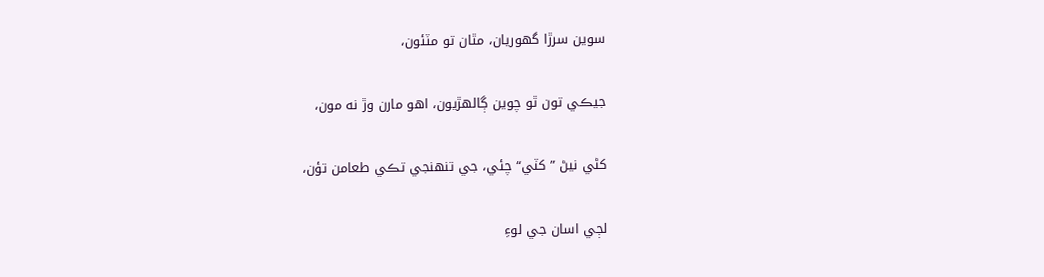سوين سرڙا گهوريان، مٿان تو مٽئون،

جيڪي تون ٿو چوين ڳالهڙيون، اهو مارن وڙ نه مون،

کڻي نيڻ ”کٽي“ چئي، جي تنهنجي تڪي طعامن تؤن،

لڄي اسان جي لوءِ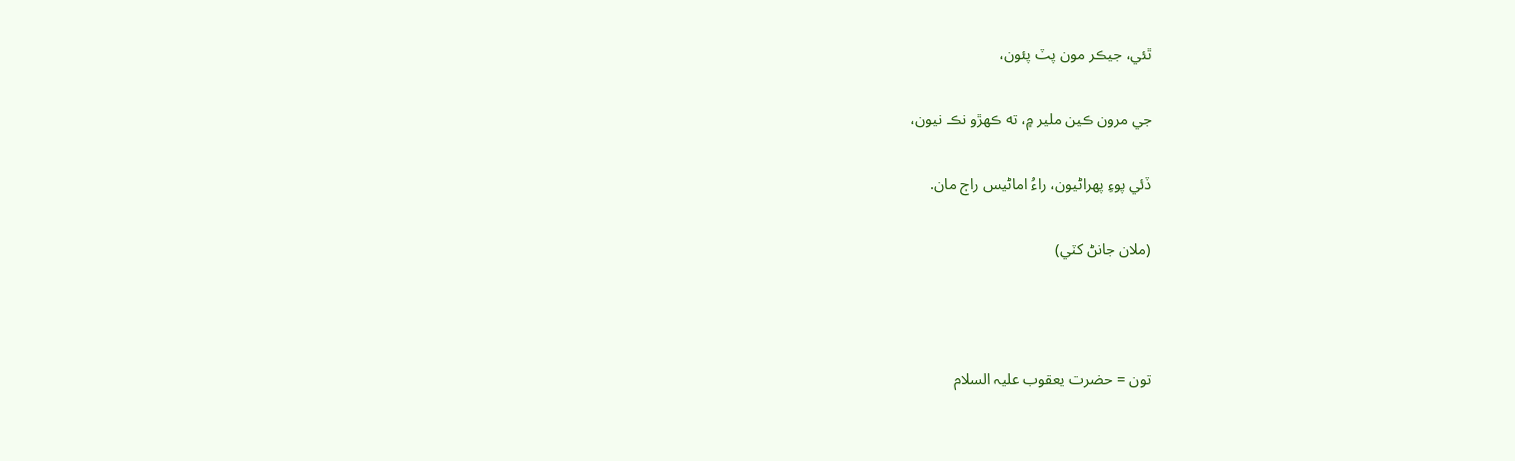ٿئي، جيڪر مون پٽ پئون،

جي مرون ڪين ملير ۾، ته ڪهڙو نڪ نيون،

ڏئي پوءِ پهراڻيون، راءُ اماڻيس راڄ مان.

(ملان جانڻ کٽي)



تون = حضرت يعقوب عليہ السلام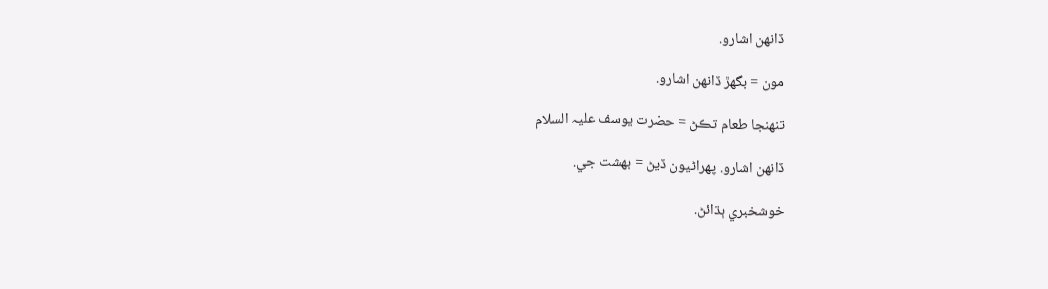ڏانهن اشارو.

مون = بگهڙ ڏانهن اشارو.

تنهنجا طعام تڪڻ = حضرت يوسف عليہ السلام

ڏانهن اشارو. پهراڻيون ڏيڻ = بهشت جي.

خوشخبري ٻڌائڻ.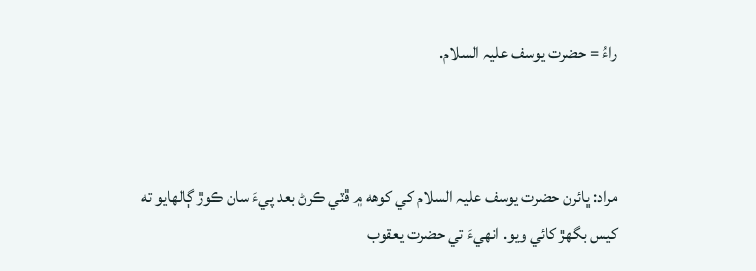راءُ = حضرت يوسف عليہ السلام.



مراد: ڀائرن حضرت يوسف عليہ السلام کي کوهه ۾ ڦٽي ڪرڻ بعد پيءَ سان ڪوڙ ڳالهايو ته کيس بگهڙ کائي ويو. انهيءَ تي حضرت يعقوب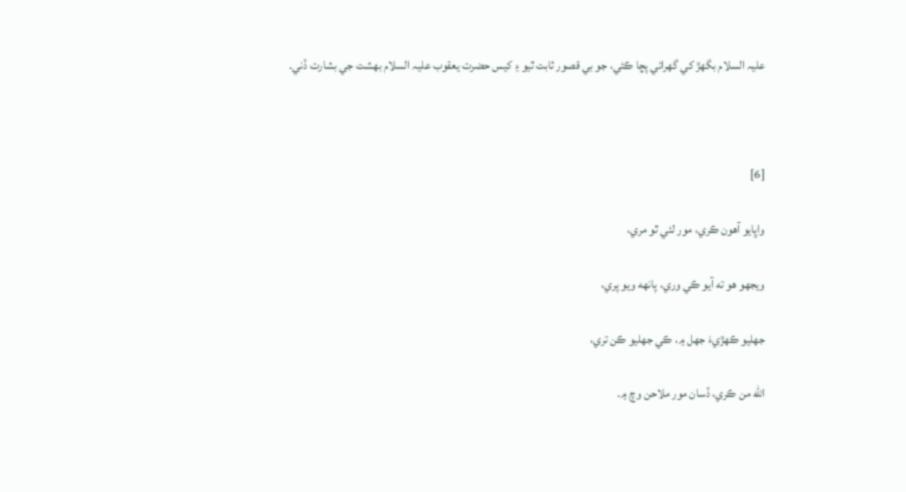عليہ السلام بگهڙ کي گهرائي پڇا ڪئي، جو بي قصور ثابت ٿيو ۽ کيس حضرت يعقوب عليہ السلام بهشت جي بشارت ڏني.



[6]

واڀايو آهون ڪري، مور لئي ٿو مري،

ويجهو هو ته آيو ڪي وري، پانهه ويو پري،

جهليو ڪهڙيءَ جهل ۾، ڪي جهليو ڪن تري،

الله من ڪري، ڏسان مور ملاحن وچ ۾.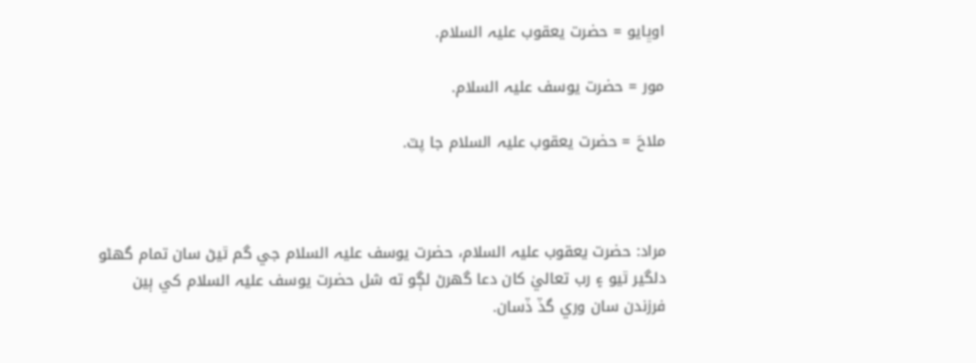اوڀايو = حضرت يعقوب عليہ السلام.

مور = حضرت يوسف عليہ السلام.

ملاحَ = حضرت يعقوب عليہ السلام جا پٽ.



مراد: حضرت يعقوب عليہ السلام، حضرت يوسف عليہ السلام جي گم ٿيڻ سان تمام گهڻو دلگير ٿيو ۽ رب تعاليٰ کان دعا گهرڻ لڳو ته شل حضرت يوسف عليہ السلام کي ٻين فرزندن سان وري گڏ ڏسان.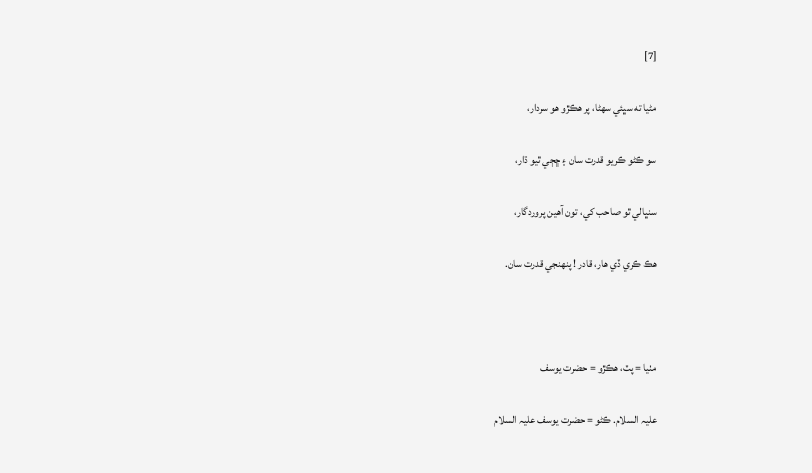[7]

مڻيا ته سڀئي سهڻا، پر هڪڙو هو سردار،

سو ڪڻو ڪريو قدرت سان ۽ ڇڄي ٿيو ڌار،

سنڀالي ٿو صاحب کي، تون آهين پروردگار،

هڪ ڪري ڏي هار، قادر ! پنهنجي قدرت سان.



مٺيا = پٽ، هڪڙو = حضرت يوسف

عليہ السلام. ڪڻو = حضرت يوسف عليہ السلام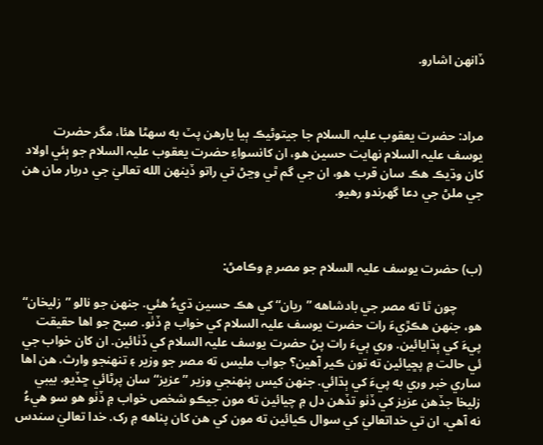ڏانهن اشارو.



مراد: حضرت يعقوب عليہ السلام جا جيتوڻيڪ ٻيا يارهن پٽ به سهڻا هئا، مگر حضرت يوسف عليہ السلام نهايت حسين هو، ان کانسواءِ حضرت يعقوب عليہ السلام جو ٻئي اولاد کان وڌيڪ هڪ سان قرب هو، ان جي گم ٿي وڃڻ تي راتو ڏينهن الله تعاليٰ جي دربار مان هن جي ملڻ جي دعا گهرندو رهيو.



(ب) حضرت يوسف عليہ السلام جو مصر ۾ وڪامڻ:

        چون ٿا ته مصر جي بادشاهه ”ريان“ کي هڪ حسين ڌيءُ هئي. جنهن جو نالو ”زليخان“ هو، جنهن هڪڙيءَ رات حضرت يوسف عليہ السلام کي خواب ۾ ڏٺو. صبح جو اها حقيقت پيءَ کي ٻڌايائين. وري ٻيءَ رات پڻ حضرت يوسف عليہ السلام کي ڏٺائين. ان کان خواب جي ئي حالت ۾ پڇيائين ته تون ڪير آهين؟ جواب مليس ته مصر جو وزير ۽ تنهنجو وارث. هن اها ساري خبر وري به پيءَ کي ٻڌائي. جنهن کيس پنهنجي وزير ”عزيز“ سان پرڻائي ڇڏيو. بيبي زليخا جڏهن عزيز کي ڏٺو تڏهن دل ۾ چيائين ته مون جيڪو شخص خواب ۾ ڏٺو هو سو هيءُ نه آهي، ان تي خداتعاليٰ کي سوال ڪيائين ته مون کي هن کان پناهه ۾ رک. خدا تعاليٰ سندس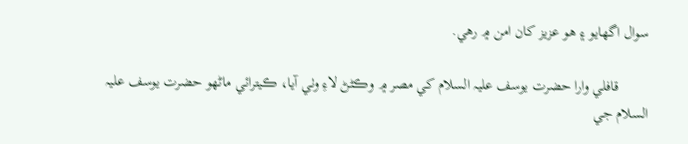سوال اگهايو ۽ هو عزيز کان امن ۾ رهي.

        قافلي وارا حضرت يوسف عليہ السلام کي مصر ۾ وڪڻڻ لاءِ وٺي آيا، ڪيترائي ماڻهو حضرت يوسف عليہ السلام جي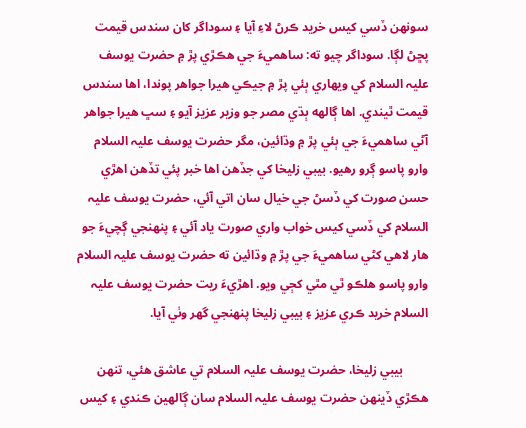سونهن ڏسي کيس خريد ڪرڻ لاءِ آيا ۽ سوداگر کان سندس قيمت پڇڻ لڳا. سوداگر چيو ته: ساهميءَ جي هڪڙي پڙ ۾ حضرت يوسف عليہ السلام کي ويهاري ٻئي پڙ ۾ جيڪي هيرا جواهر پوندا، اها سندس قيمت ٿيندي. اها ڳالهه ٻڌي مصر جو وزير عزيز آيو ۽ سڀ هيرا جواهر آڻي ساهميءَ جي ٻئي پڙ ۾ وڌائين، مگر حضرت يوسف عليہ السلام وارو پاسو ڳرو رهيو. بيبي زليخا کي جڏهن اها خبر پئي تڏهن اهڙي حسن صورت کي ڏسڻ جي خيال سان اتي آئي، حضرت يوسف عليہ السلام کي ڏسي کيس خواب واري صورت ياد آئي ۽ پنهنجي ڳچيءَ جو هار لاهي کڻي ساهميءَ جي پڙ ۾ وڌائين ته حضرت يوسف عليہ السلام وارو پاسو هلڪو ٿي مٿي کڄي ويو. اهڙيءَ ريت حضرت يوسف عليہ السلام خريد ڪري عزيز ۽ بيبي زليخا پنهنجي گهر وٺي آيا.

        بيبي زليخا، حضرت يوسف عليہ السلام تي عاشق هئي، تنهن هڪڙي ڏينهن حضرت يوسف عليہ السلام سان ڳالهين ڪندي ۽ کيس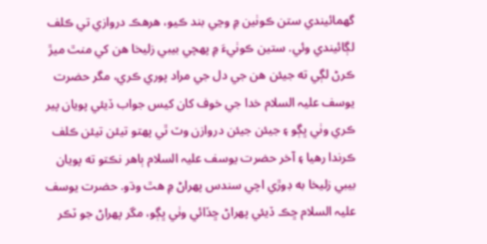گهمائيندي ستن ڪوٺين ۾ وڃي بند ڪيو، هرهڪ دروازي تي ڪلف لڳائيندي وئي. ستين ڪوٺيءَ ۾ پهچي بيبي زليخا هن کي منٿ ميڙ ڪرڻ لڳي ته جيئن هن جي دل جي مراد پوري ڪري، مگر حضرت يوسف عليہ السلام خدا جي خوف کان کيس جواب ڏيئي پويان پير ڪري وٺي ڀڳو ۽ جيئن جيئن دروازن وٽ ٿي پهتو تيئن تيئن ڪلف ڪرندا رهيا ۽ آخر حضرت يوسف عليہ السلام ٻاهر نڪتو ته پويان بيبي زليخا به ڊوڙي اچي سندس پهراڻ ۾ هٿ وڌو. حضرت يوسف عليہ السلام ڇڪ ڏيئي پهراڻ ڇڏائي وٺي ڀڳو، مگر پهراڻ جو ٽڪر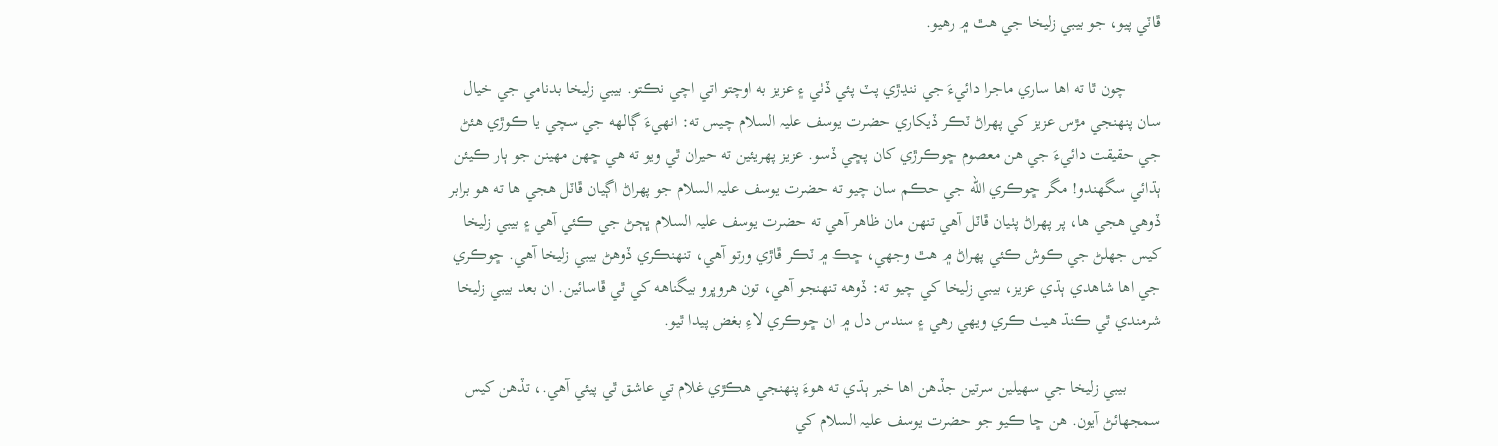ڦاٽي پيو، جو بيبي زليخا جي هٿ ۾ رهيو.

        چون ٿا ته اها ساري ماجرا دائيءَ جي ننڍڙي پٽ پئي ڏٺي ۽ عزيز به اوچتو اتي اچي نڪتو. بيبي زليخا بدنامي جي خيال سان پنهنجي مڙس عزيز کي پهراڻ ٽڪر ڏيکاري حضرت يوسف عليہ السلام چيس ته: انهيءَ ڳالهه جي سچي يا ڪوڙي هئڻ جي حقيقت دائيءَ جي هن معصوم ڇوڪرڙي کان پڇي ڏسو. عزيز پهريئين ته حيران ٿي ويو ته هي ڇهن مهينن جو ٻار ڪيئن ٻڌائي سگهندو! مگر ڇوڪري الله جي حڪم سان چيو ته حضرت يوسف عليہ السلام جو پهراڻ اڳيان ڦاٽل هجي ها ته هو برابر ڏوهي هجي ها، پر پهراڻ پٺيان ڦاٽل آهي تنهن مان ظاهر آهي ته حضرت يوسف عليہ السلام ڀڄڻ جي ڪئي آهي ۽ بيبي زليخا کيس جهلڻ جي ڪوش ڪئي پهراڻ ۾ هٿ وجهي، ڇڪ ۾ ٽڪر ڦاڙي ورتو آهي، تنهنڪري ڏوهڻ بيبي زليخا آهي. ڇوڪري جي اها شاهدي ٻڌي عزيز، بيبي زليخا کي چيو ته: ڏوهه تنهنجو آهي، تون هروڀرو بيگناهه کي ٿي ڦاسائين. ان بعد بيبي زليخا شرمندي ٿي ڪنڌ هيٺ ڪري ويهي رهي ۽ سندس دل ۾ ان ڇوڪري لاءِ بغض پيدا ٿيو.

        بيبي زليخا جي سهيلين سرتين جڏهن اها خبر ٻڌي ته هوءَ پنهنجي هڪڙي غلام تي عاشق ٿي پيئي آهي.، تڏهن کيس سمجهائڻ آيون. هن ڇا ڪيو جو حضرت يوسف عليہ السلام کي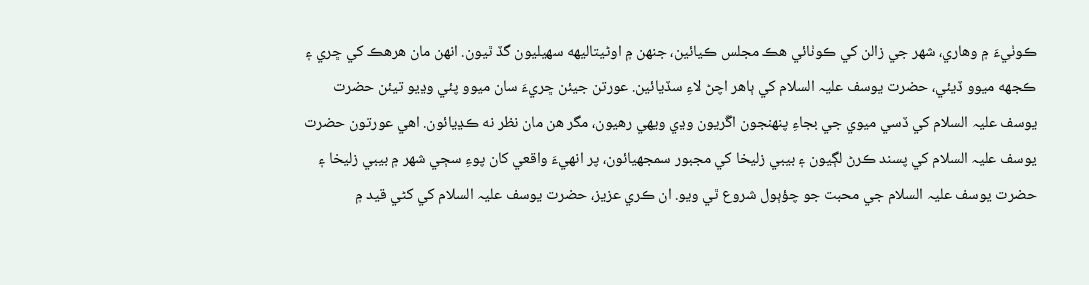ڪوٺيءَ ۾ وهاري، شهر جي زالن کي ڪوٺائي هڪ مجلس ڪيائين، جنهن ۾ اوڻيتاليهه سهيليون گڏ ٿيون. انهن مان هرهڪ کي ڇري ۽ ڪجهه ميوو ڏيئي، حضرت يوسف عليہ السلام کي ٻاهر اچڻ لاءِ سڏيائين. عورتن جيئن ڇريءَ سان ميوو پئي وڍيو تيئن حضرت يوسف عليہ السلام کي ڏسي ميوي جي بجاءِ پنهنجون اڱريون وڍي ويهي رهيون، مگر هن مان نظر نه ڪڍيائون. اهي عورتون حضرت يوسف عليہ السلام کي پسند ڪرڻ لڳيون ۽ بيبي زليخا کي مجبور سمجهيائون، پر انهيءَ واقعي کان پوءِ سڄي شهر ۾ بيبي زليخا ۽ حضرت يوسف عليہ السلام جي محبت جو چؤٻول شروع ٿي ويو. ان ڪري عزيز، حضرت يوسف عليہ السلام کي کڻي قيد ۾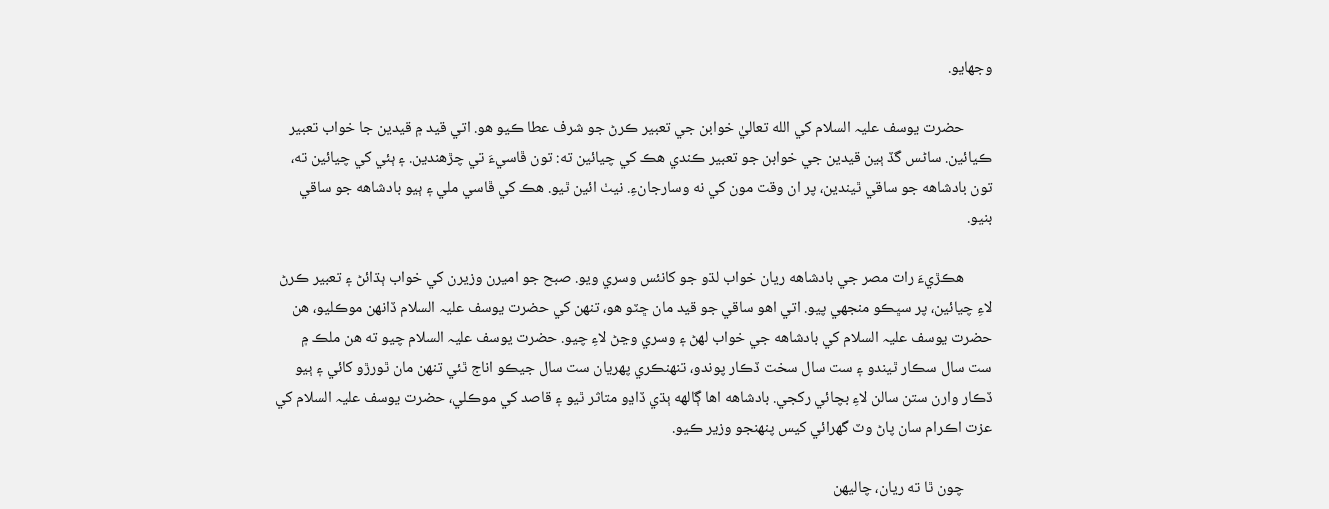وجهايو.

        حضرت يوسف عليہ السلام کي الله تعاليٰ خوابن جي تعبير ڪرڻ جو شرف عطا ڪيو هو. اتي قيد ۾ قيدين جا خواب تعبير ڪيائين. ساڻس گڏ ٻين قيدين جي خوابن جو تعبير ڪندي هڪ کي چيائين ته: تون ڦاسيءَ تي چڙهندين. ۽ ٻئي کي چيائين ته، تون بادشاهه جو ساقي ٿيندين، پر ان وقت مون کي نه وسارجانءِ. نيٺ ائين ٿيو. هڪ کي ڦاسي ملي ۽ ٻيو بادشاهه جو ساقي بنيو.

        هڪڙيءَ رات مصر جي بادشاهه ريان خواب لڌو جو کانئس وسري ويو. صبح جو اميرن وزيرن کي خواب ٻڌائڻ ۽ تعبير ڪرڻ لاءِ چيائين، پر سڀڪو منجهي پيو. اتي اهو ساقي جو قيد مان ڇٽو هو، تنهن کي حضرت يوسف عليہ السلام ڏانهن موڪليو، هن حضرت يوسف عليہ السلام کي بادشاهه جي خواب لهڻ ۽ وسري وڃڻ لاءِ چيو. حضرت يوسف عليہ السلام چيو ته هن ملڪ ۾ ست سال سڪار ٿيندو ۽ ست سال سخت ڏڪار پوندو، تنهنڪري پهريان ست سال جيڪو اناج ٿئي تنهن مان ٿورڙو کائي ۽ ٻيو ڏڪار وارن ستن سالن لاءِ بچائي رکجي. بادشاهه اها ڳالهه ٻڌي ڏاڍو متاثر ٿيو ۽ قاصد کي موڪلي، حضرت يوسف عليہ السلام کي عزت اڪرام سان پاڻ وٽ گهرائي کيس پنهنجو وزير ڪيو.

        چون ٿا ته ريان، چاليهن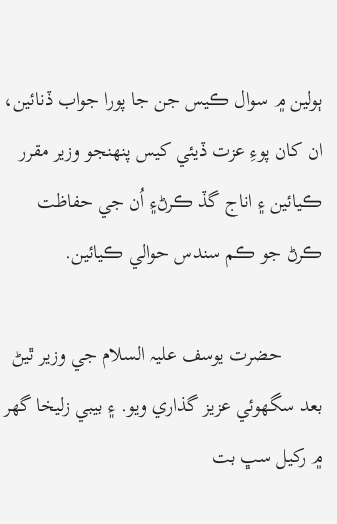ٻولين ۾ سوال ڪيس جن جا پورا جواب ڏنائين، ان کان پوءِ عزت ڏيئي کيس پنهنجو وزير مقرر ڪيائين ۽ اناج گڏ ڪرڻ۽ اُن جي حفاظت ڪرڻ جو ڪم سندس حوالي ڪيائين.

        حضرت يوسف عليہ السلام جي وزير ٿيڻ بعد سگهوئي عزيز گذاري ويو. ۽ بيبي زليخا گهر ۾ رکيل سڀ بت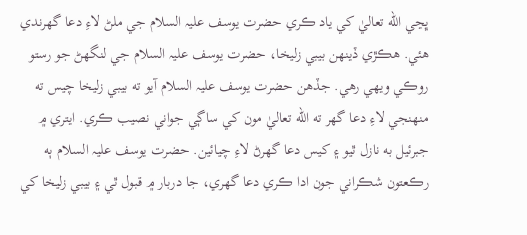ڀڃي الله تعاليٰ کي ياد ڪري حضرت يوسف عليہ السلام جي ملڻ لاءِ دعا گهرندي هئي. هڪڙي ڏينهن بيبي زليخا، حضرت يوسف عليہ السلام جي لنگهڻ جو رستو روڪي ويهي رهي. جڏهن حضرت يوسف عليہ السلام آيو ته بيبي زليخا چيس ته منهنجي لاءِ دعا گهر ته الله تعاليٰ مون کي ساڳي جواني نصيب ڪري. ايتري ۾ جبرئيل به نازل ٿيو ۽ کيس دعا گهرڻ لاءِ چيائين. حضرت يوسف عليہ السلام ٻه رڪعتون شڪراني جون ادا ڪري دعا گهري، جا دربار ۾ قبول ٿي ۽ بيبي زليخا کي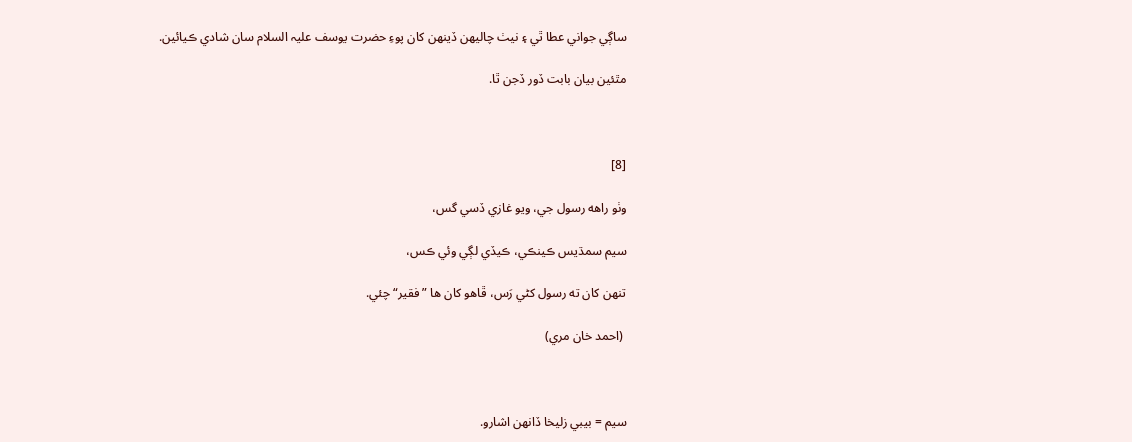ساڳي جواني عطا ٿي ۽ نيٺ چاليهن ڏينهن کان پوءِ حضرت يوسف عليہ السلام سان شادي ڪيائين.

مٿئين بيان بابت ڏور ڏجن ٿا.



[8]

وٺو راهه رسول جي، ويو غازي ڏسي گس،

سيم سمڌيس ڪينڪي، ڪيڏي لڳي وئي ڪس،

تنهن کان ته رسول کڻي رَس، ڦاهو کان ها ”فقير“ چئي.

 (احمد خان مري)



سيم = بيبي زليخا ڏانهن اشارو.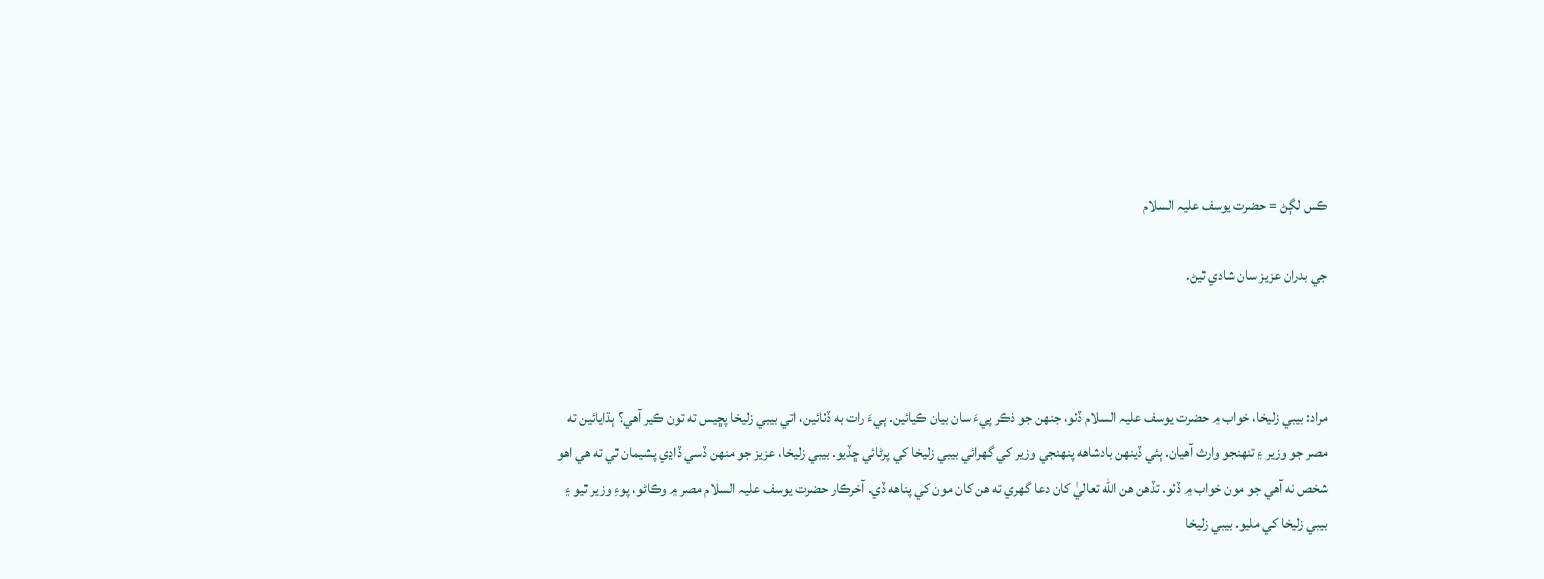ڪس لڳڻ = حضرت يوسف عليہ السلام

جي بدران عزيز سان شادي ٿيڻ.



مراد: بيبي زليخا، خواب ۾ حضرت يوسف عليہ السلام ڏٺو، جنهن جو ذڪر پيءَ سان بيان ڪيائين. ٻيءَ رات به ڏٺائين، اتي بيبي زليخا پڇيس ته تون ڪير آهي؟ ٻڌايائين ته مصر جو وزير ۽ تنهنجو وارث آهيان. ٻئي ڏينهن بادشاهه پنهنجي وزير کي گهرائي بيبي زليخا کي پرڻائي ڇڏيو. بيبي زليخا، عزيز جو منهن ڏسي ڏاڍي پشيمان ٿي ته هي اهو شخص نه آهي جو مون خواب ۾ ڏٺو. تڏهن هن الله تعاليٰ کان دعا گهري ته هن کان مون کي پناهه ڏي. آخرڪار حضرت يوسف عليہ السلام مصر ۾ وڪاڻو، پوءِ وزير ٿيو ۽ بيبي زليخا کي مليو. بيبي زليخا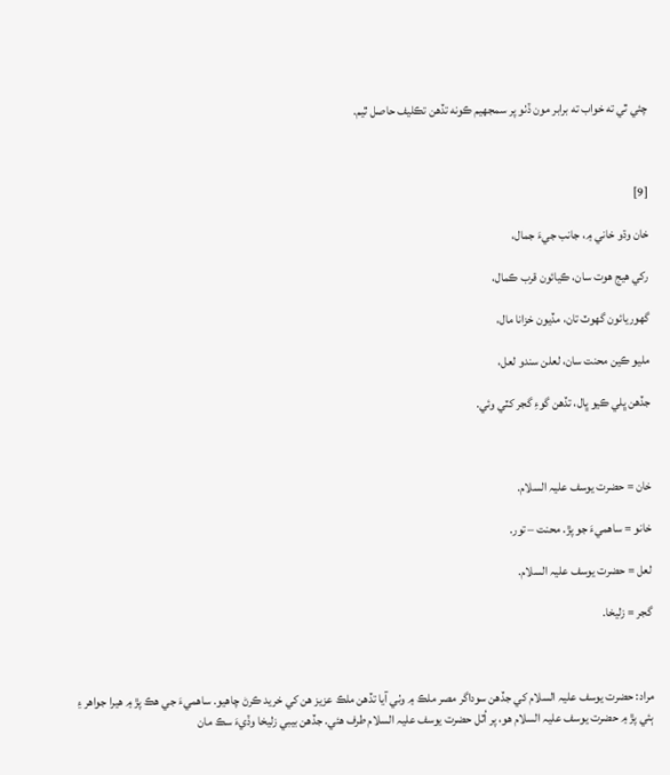چئي ٿي ته خواب ته برابر مون ڏٺو پر سمجهيم ڪونه تڏهن تڪليف حاصل ٿيم.



[9]

خان وڌو خاني ۾، جانب جيءَ جمال،

رکي هيج هوت سان، ڪيائون قرب ڪمال،

گهوريائون گهوٽ تان، مڏيون خزانا مال،

مليو ڪين محنت سان، لعلن سندو لعل،

جڏهن ڀلي ڪيو ڀال، تڏهن گوءِ گجر کٽي وئي.



خان = حضرت يوسف عليہ السلام.

خانو = ساهميءَ جو پڙ. محنت – تور.

لعل = حضرت يوسف عليہ السلام.

گجر = زليخا.



مراد: حضرت يوسف عليہ السلام کي جڏهن سوداگر مصر ملڪ ۾ وٺي آيا تڏهن ملڪ عزيز هن کي خريد ڪرڻ چاهيو. ساهميءَ جي هڪ پڙ ۾ هيرا جواهر ۽ ٻئي پڙ ۾ حضرت يوسف عليہ السلام هو، پر اُٽل حضرت يوسف عليہ السلام طرف هئي. جڏهن بيبي زليخا وڏيءَ سڪ مان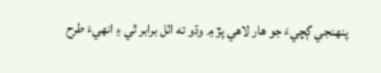پنهنجي ڳچيءَ جو هار لاهي پڙ ۾ وڌو ته اٽل برابر ٿي ۽ انهيءَ طرح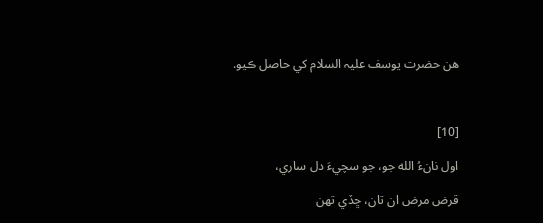هن حضرت يوسف عليہ السلام کي حاصل ڪيو.



[10]

اول نانءُ الله جو، جو سچيءَ دل ساري،

قرض مرض ان تان، ڇڏي تهن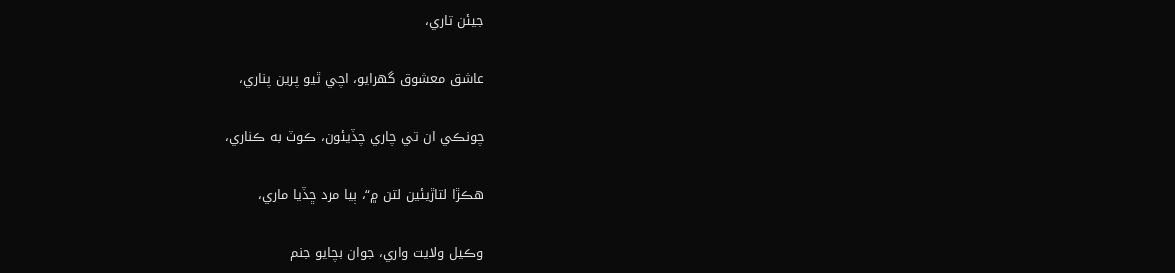جيئن تاري،

عاشق معشوق گهرايو، اچي ٿيو پرين پناري،

چونڪي ان تي چاري چڏيئون، ڪوٽ به ڪناري،

هڪڙا لتاڙيئين لتن ۾“، ٻيا مرد ڇڏيا ماري،

وڪيل ولايت واري، جوان بچايو جنم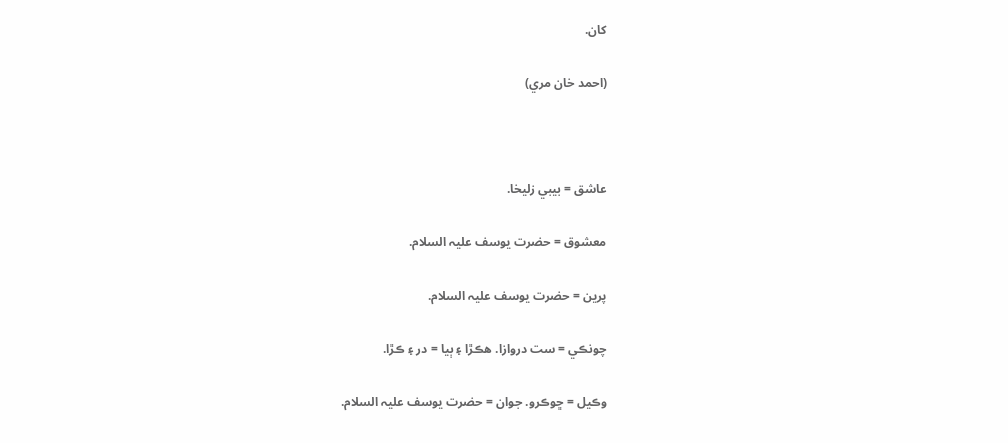کان.

(احمد خان مري)



عاشق = بيبي زليخا.

معشوق = حضرت يوسف عليہ السلام.

پرين = حضرت يوسف عليہ السلام.

چونڪي = ست دروازا. هڪڙا ۽ ٻيا = در ۽ ڪڙا.

وڪيل = ڇوڪرو. جوان = حضرت يوسف عليہ السلام.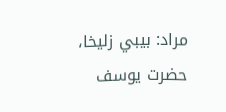مراد: بيبي زليخا، حضرت يوسف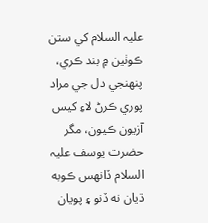عليہ السلام کي ستن ڪوٺين ۾ بند ڪري، پنهنجي دل جي مراد پوري ڪرڻ لاءِ کيس آزيون ڪيون، مگر حضرت يوسف عليہ السلام ڏانهس ڪوبه ڌيان نه ڏنو ۽ پويان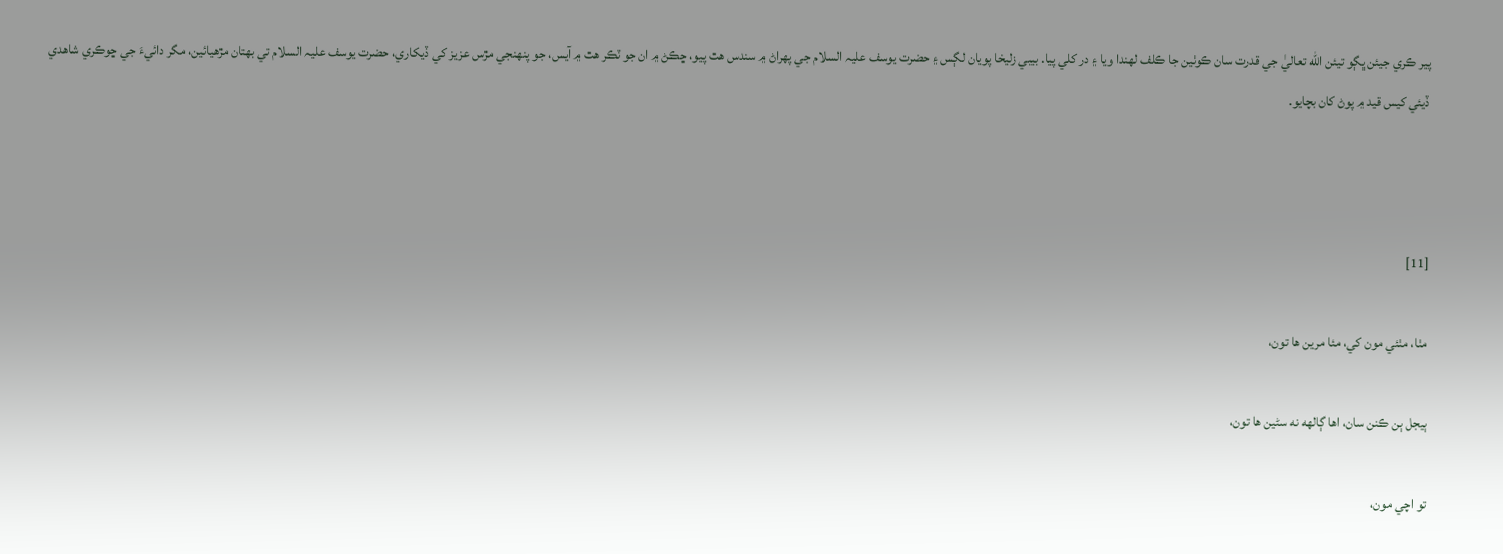پير ڪري جيئن ڀڳو تيئن الله تعاليٰ جي قدرت سان ڪوٺين جا ڪلف لهندا ويا ۽ در کلي پيا. بيبي زليخا پويان لڳس ۽ حضرت يوسف عليہ السلام جي پهراڻ ۾ سندس هٿ پيو، ڇڪڻ ۾ ان جو ٽڪر هٿ ۾ آيس، جو پنهنجي مڙس عزيز کي ڏيکاري، حضرت يوسف عليہ السلام تي بهتان مڙهيائين، مگر دائيءَ جي ڇوڪري شاهدي ڏيئي کيس قيد ۾ پوڻ کان بچايو.



[11]

مٺا، مٺئي مون کي، مئا مرين ها تون،

ٻيجل ٻن ڪنن سان، اها ڳالهه نه سڻين ها تون،

تو اچي مون،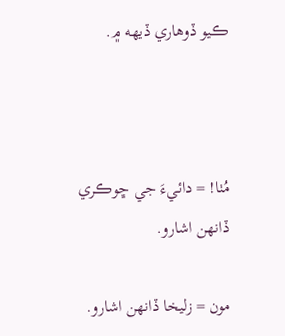ڪيو ڏوهاري ڏيهه ۾.



مُٺا! = دائيءَ جي ڇوڪري ڏانهن اشارو.

مون = زليخا ڏانهن اشارو.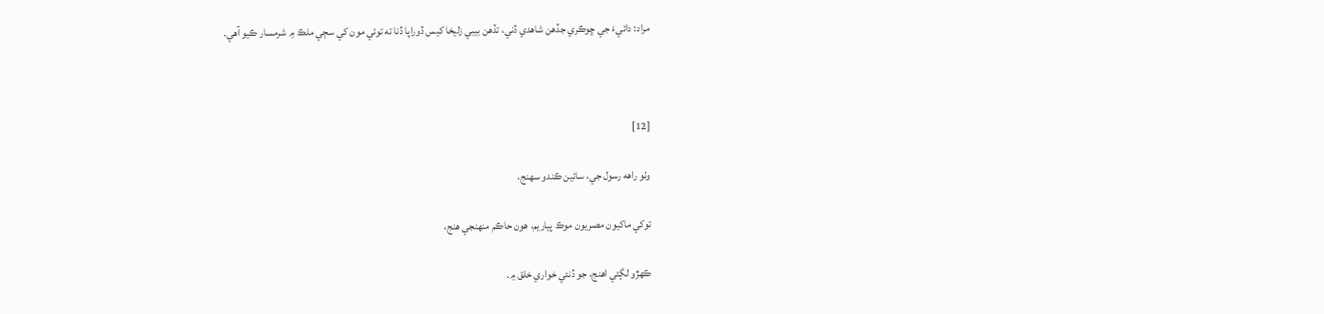مراد: دائيءَ جي ڇوڪري جڏهن شاهدي ڏني، تڏهن بيبي زليخا کيس ڏوراپا ڏنا ته توئي مون کي سڄي ملڪ ۾ شرمسار ڪيو آهي.



[12]

وٺو راهه رسول جي، سائين ڪندو سهنج،

توکي ماکيون مصريون موڪ پياريم، هون حاڪم منهنجي هنج،

ڪهڙو لڳئي اهنج، جو ڏنئي خواري خلق ۾.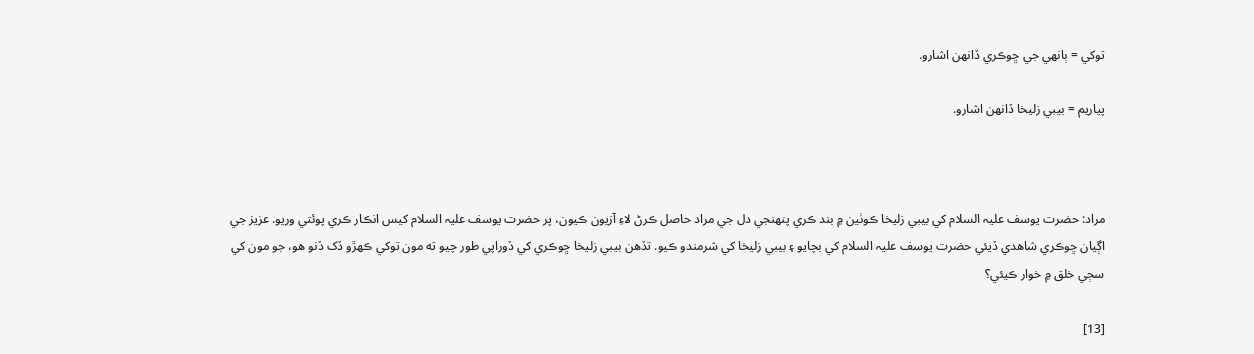توکي = ٻانهي جي ڇوڪري ڏانهن اشارو.

پياريم = بيبي زليخا ڏانهن اشارو.



مراد: حضرت يوسف عليہ السلام کي بيبي زليخا ڪوٺين ۾ بند ڪري پنهنجي دل جي مراد حاصل ڪرڻ لاءِ آزيون ڪيون، پر حضرت يوسف عليہ السلام کيس انڪار ڪري پوئتي وريو. عزيز جي اڳيان ڇوڪري شاهدي ڏيئي حضرت يوسف عليہ السلام کي بچايو ۽ بيبي زليخا کي شرمندو ڪيو. تڏهن بيبي زليخا ڇوڪري کي ڏوراپي طور چيو ته مون توکي ڪهڙو ڏک ڏنو هو، جو مون کي سڄي خلق ۾ خوار ڪيئي؟

[13]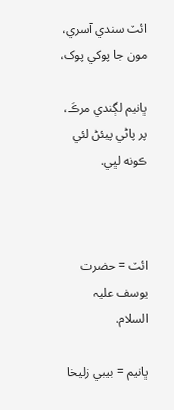ائٽ سندي آسري، مون جا پوکي پوک،

ڀانيم لڳندي مرڪَ، پر پاڻي پيئڻ لئي ڪونه لڀي.



ائٽ = حضرت يوسف عليہ السلام.

ڀانيم = بيبي زليخا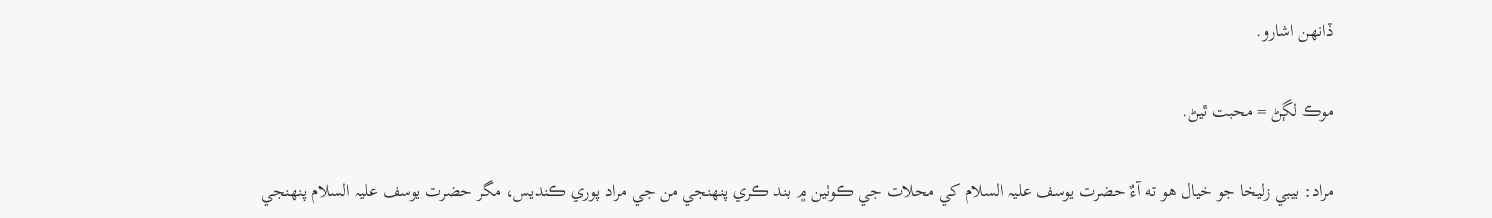ڏانهن اشارو.

موڪ لڳڻ = محبت ٿيڻ.

مراد: بيبي زليخا جو خيال هو ته آءٌ حضرت يوسف عليہ السلام کي محلات جي ڪوٺين ۾ بند ڪري پنهنجي من جي مراد پوري ڪنديس، مگر حضرت يوسف عليہ السلام پنهنجي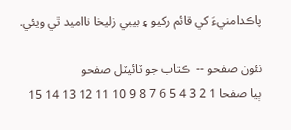پاڪدامنيءَ کي قائم رکيو ۽ بيبي زليخا نااميد ٿي ويئي.

نئون صفحو --  ڪتاب جو ٽائيٽل صفحو
ٻيا صفحا 1 2 3 4 5 6 7 8 9 10 11 12 13 14 15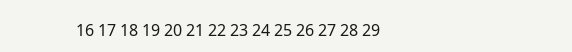16 17 18 19 20 21 22 23 24 25 26 27 28 29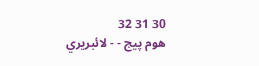30 31 32
هوم پيج - - لائبريري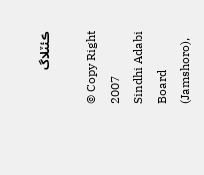ڪئٽلاگ

© Copy Right 2007
Sindhi Adabi Board (Jamshoro),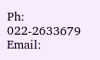Ph: 022-2633679 Email: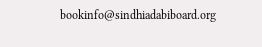bookinfo@sindhiadabiboard.org